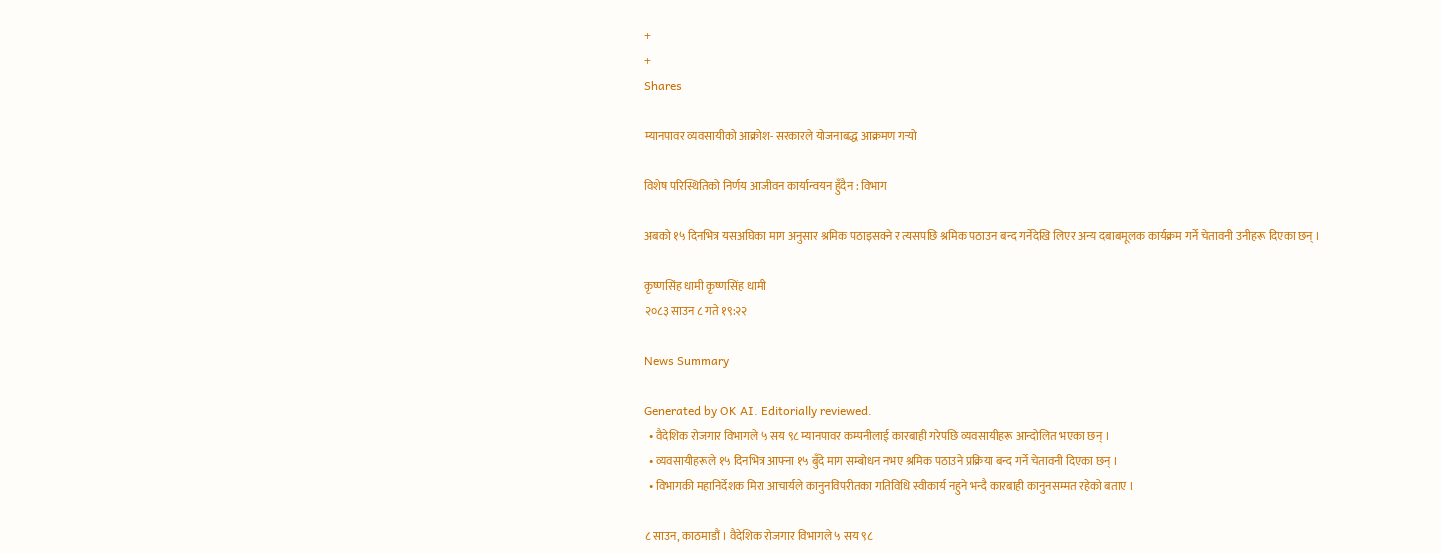+
+
Shares

म्यानपावर व्यवसायीको आक्रोश- सरकारले योजनाबद्ध आक्रमण गर्‍यो

विशेष परिस्थितिको निर्णय आजीवन कार्यान्वयन हुँदैन : विभाग

अबको १५ दिनभित्र यसअघिका माग अनुसार श्रमिक पठाइसक्ने र त्यसपछि श्रमिक पठाउन बन्द गर्नेदेखि लिएर अन्य दबाबमूलक कार्यक्रम गर्ने चेतावनी उनीहरू दिएका छन् ।

कृष्णसिंह धामी कृष्णसिंह धामी
२०८३ साउन ८ गते १९:२२

News Summary

Generated by OK AI. Editorially reviewed.
  • वैदेशिक रोजगार विभागले ५ सय ९८ म्यानपावर कम्पनीलाई कारबाही गरेपछि व्यवसायीहरू आन्दोलित भएका छन् ।
  • व्यवसायीहरूले १५ दिनभित्र आफ्ना १५ बुँदे माग सम्बोधन नभए श्रमिक पठाउने प्रक्रिया बन्द गर्ने चेतावनी दिएका छन् ।
  • विभागकी महानिर्देशक मिरा आचार्यले कानुनविपरीतका गतिविधि स्वीकार्य नहुने भन्दै कारबाही कानुनसम्मत रहेको बताए ।

८ साउन, काठमाडौं । वैदेशिक रोजगार विभागले ५ सय ९८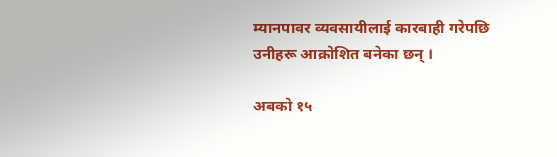म्यानपावर व्यवसायीलाई कारबाही गरेपछि उनीहरू आक्रोशित बनेका छन् ।

अबको १५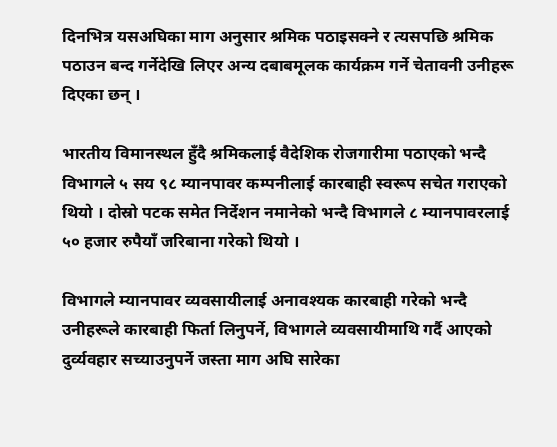दिनभित्र यसअघिका माग अनुसार श्रमिक पठाइसक्ने र त्यसपछि श्रमिक पठाउन बन्द गर्नेदेखि लिएर अन्य दबाबमूलक कार्यक्रम गर्ने चेतावनी उनीहरू दिएका छन् ।

भारतीय विमानस्थल हुँदै श्रमिकलाई वैदेशिक रोजगारीमा पठाएको भन्दै विभागले ५ सय ९८ म्यानपावर कम्पनीलाई कारबाही स्वरूप सचेत गराएको थियो । दोस्रो पटक समेत निर्देशन नमानेको भन्दै विभागले ८ म्यानपावरलाई ५० हजार रुपैयाँ जरिबाना गरेको थियो ।

विभागले म्यानपावर व्यवसायीलाई अनावश्यक कारबाही गरेको भन्दै उनीहरूले कारबाही फिर्ता लिनुपर्ने, विभागले व्यवसायीमाथि गर्दै आएको दुर्व्यवहार सच्याउनुपर्ने जस्ता माग अघि सारेका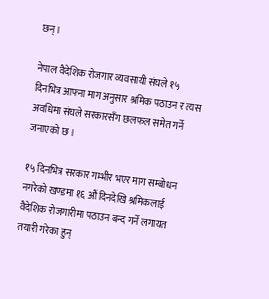छन् ।

नेपाल वैदेशिक रोजगार व्यवसायी संघले १५ दिनभित्र आफ्ना माग अनुसार श्रमिक पठाउन र त्यस अवधिमा संघले सरकारसँग छलफल समेत गर्ने जनाएको छ ।

१५ दिनभित्र सरकार गम्भीर भएर माग सम्बोधन नगरेको खण्डमा १६ औं दिनदेखि श्रमिकलाई वैदेशिक रोजगारीमा पठाउन बन्द गर्ने लगायत तयारी गरेका हुन्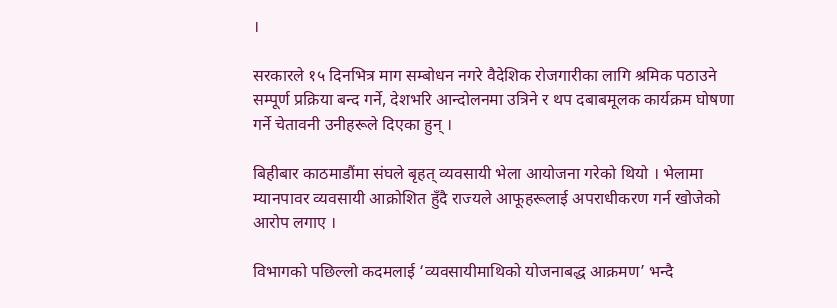।

सरकारले १५ दिनभित्र माग सम्बोधन नगरे वैदेशिक रोजगारीका लागि श्रमिक पठाउने सम्पूर्ण प्रक्रिया बन्द गर्ने, देशभरि आन्दोलनमा उत्रिने र थप दबाबमूलक कार्यक्रम घोषणा गर्ने चेतावनी उनीहरूले दिएका हुन् ।

बिहीबार काठमाडौंमा संघले बृहत् व्यवसायी भेला आयोजना गरेको थियो । भेलामा म्यानपावर व्यवसायी आक्रोशित हुँदै राज्यले आफूहरूलाई अपराधीकरण गर्न खोजेको आरोप लगाए ।

विभागको पछिल्लो कदमलाई ‘व्यवसायीमाथिको योजनाबद्ध आक्रमण’ भन्दै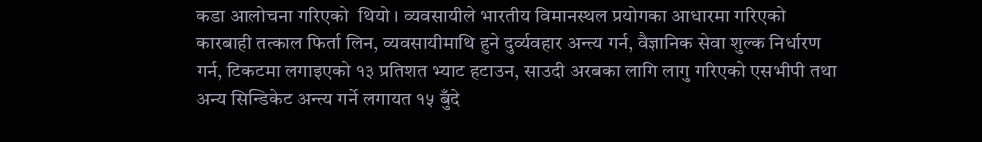कडा आलोचना गरिएको  थियो । व्यवसायीले भारतीय विमानस्थल प्रयोगका आधारमा गरिएको कारबाही तत्काल फिर्ता लिन, व्यवसायीमाथि हुने दुर्व्यवहार अन्त्य गर्न, वैज्ञानिक सेवा शुल्क निर्धारण गर्न, टिकटमा लगाइएको १३ प्रतिशत भ्याट हटाउन, साउदी अरबका लागि लागु गरिएको एसभीपी तथा अन्य सिन्डिकेट अन्त्य गर्ने लगायत १५ बुँदे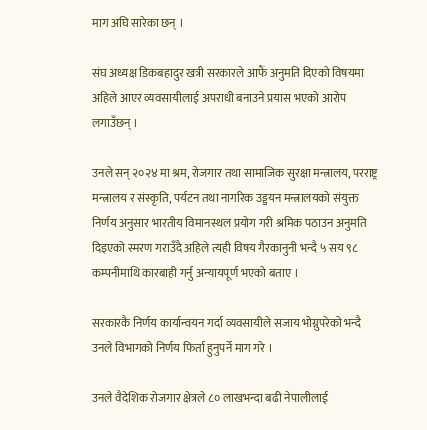माग अघि सारेका छन् ।

संघ अध्यक्ष डिकबहादुर खत्री सरकारले आफैं अनुमति दिएको विषयमा अहिले आएर व्यवसायीलाई अपराधी बनाउने प्रयास भएको आरोप लगाउँछन् ।

उनले सन् २०२४ मा श्रम, रोजगार तथा सामाजिक सुरक्षा मन्त्रालय, परराष्ट्र मन्त्रालय र संस्कृति, पर्यटन तथा नागरिक उड्डयन मन्त्रालयको संयुक्त निर्णय अनुसार भारतीय विमानस्थल प्रयोग गरी श्रमिक पठाउन अनुमति दिइएको स्मरण गराउँदै अहिले त्यही विषय गैरकानुनी भन्दै ५ सय ९८ कम्पनीमाथि कारबाही गर्नु अन्यायपूर्ण भएको बताए ।

सरकारकै निर्णय कार्यान्वयन गर्दा व्यवसायीले सजाय भोग्नुपरेको भन्दै उनले विभागको निर्णय फिर्ता हुनुपर्ने माग गरे ।

उनले वैदेशिक रोजगार क्षेत्रले ८० लाखभन्दा बढी नेपालीलाई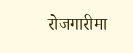रोजगारीमा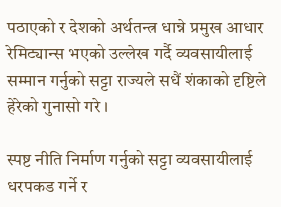पठाएको र देशको अर्थतन्त्र धान्ने प्रमुख आधार रेमिट्यान्स भएको उल्लेख गर्दै व्यवसायीलाई सम्मान गर्नुको सट्टा राज्यले सधैं शंकाको दृष्टिले हेरेको गुनासो गरे ।

स्पष्ट नीति निर्माण गर्नुको सट्टा व्यवसायीलाई धरपकड गर्ने र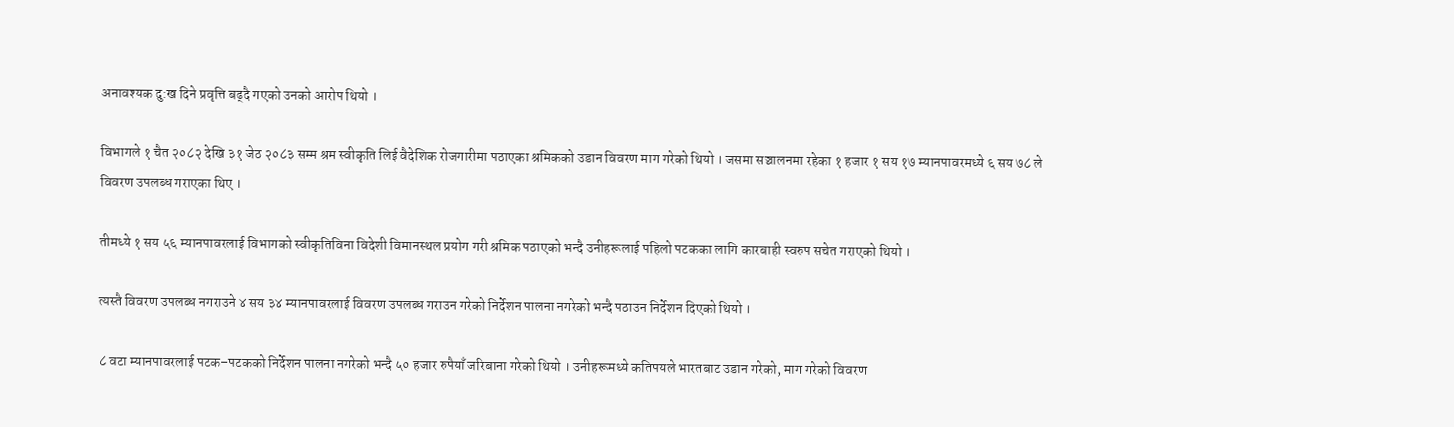अनावश्यक दु:ख दिने प्रवृत्ति बढ्दै गएको उनको आरोप थियो ।

विभागले १ चैत २०८२ देखि ३१ जेठ २०८३ सम्म श्रम स्वीकृति लिई वैदेशिक रोजगारीमा पठाएका श्रमिकको उडान विवरण माग गरेको थियो । जसमा सञ्चालनमा रहेका १ हजार १ सय १७ म्यानपावरमध्ये ६ सय ७८ ले विवरण उपलब्ध गराएका थिए ।

तीमध्ये १ सय ५६ म्यानपावरलाई विभागको स्वीकृतिविना विदेशी विमानस्थल प्रयोग गरी श्रमिक पठाएको भन्दै उनीहरूलाई पहिलो पटकका लागि कारबाही स्वरुप सचेत गराएको थियो ।

त्यस्तै विवरण उपलब्ध नगराउने ४ सय ३४ म्यानपावरलाई विवरण उपलब्ध गराउन गरेको निर्देशन पालना नगरेको भन्दै पठाउन निर्देशन दिएको थियो ।

८ वटा म्यानपावरलाई पटक–पटकको निर्देशन पालना नगरेको भन्दै ५० हजार रुपैयाँ जरिबाना गरेको थियो । उनीहरूमध्ये कतिपयले भारतबाट उडान गरेको, माग गरेको विवरण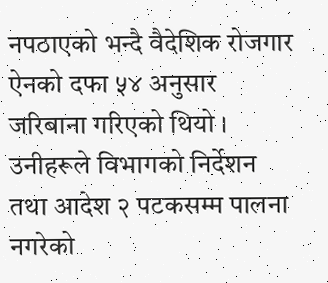नपठाएको भन्दै वैदेशिक रोजगार ऐनको दफा ५४ अनुसार जरिबाना गरिएको थियो । उनीहरूले विभागको निर्देशन तथा आदेश २ पटकसम्म पालना नगरेको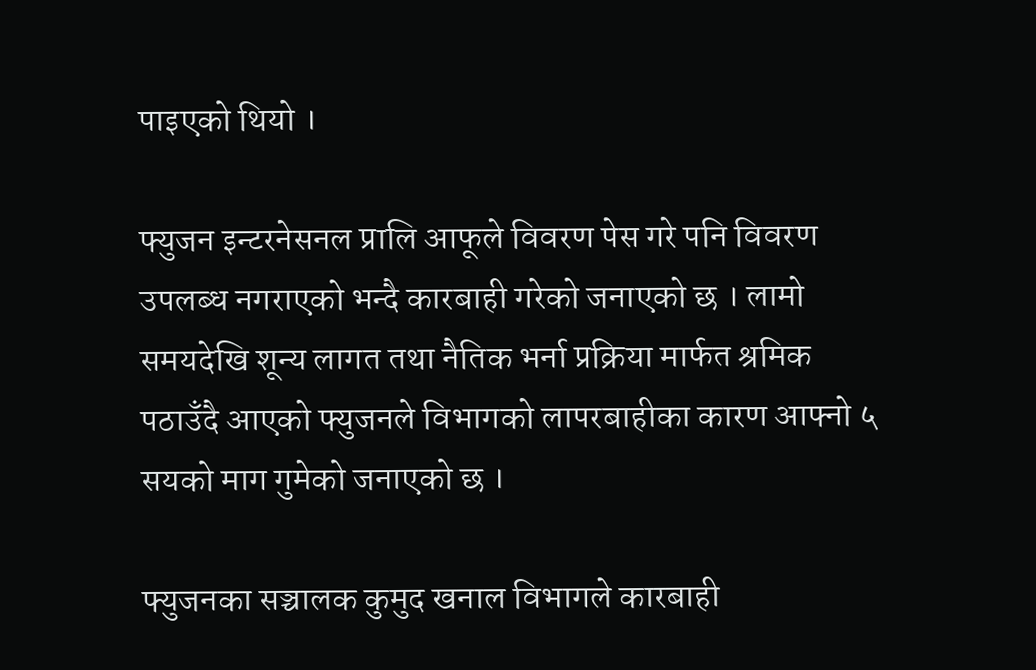पाइएको थियो ।

फ्युजन इन्टरनेसनल प्रालि आफूले विवरण पेस गरे पनि विवरण उपलब्ध नगराएको भन्दै कारबाही गरेको जनाएको छ । लामो समयदेखि शून्य लागत तथा नैतिक भर्ना प्रक्रिया मार्फत श्रमिक पठाउँदै आएको फ्युजनले विभागको लापरबाहीका कारण आफ्नो ५ सयको माग गुमेको जनाएको छ ।

फ्युजनका सञ्चालक कुमुद खनाल विभागले कारबाही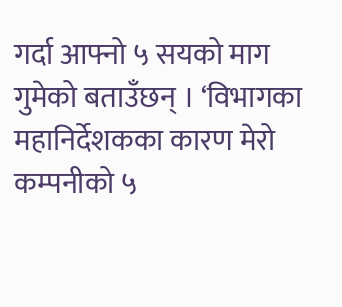गर्दा आफ्नो ५ सयको माग गुमेको बताउँछन् । ‘विभागका महानिर्देशकका कारण मेरो कम्पनीको ५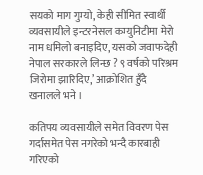सयको माग गुम्यो, केही सीमित स्वार्थी व्यवसायीले इन्टरनेसल कम्युनिटीमा मेरो नाम धमिलो बनाइदिए, यसको जवाफदेही नेपाल सरकारले लिन्छ ? ९ वर्षको परिश्रम जिरोमा झारिदिए,’ आक्रोशित हुँदै खनालले भने ।

कतिपय व्यवसायीले समेत विवरण पेस गर्दासमेत पेस नगरेको भन्दै कारबाही गरिएको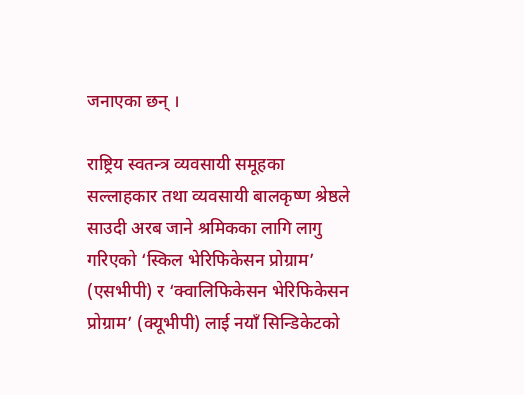जनाएका छन् ।

राष्ट्रिय स्वतन्त्र व्यवसायी समूहका सल्लाहकार तथा व्यवसायी बालकृष्ण श्रेष्ठले साउदी अरब जाने श्रमिकका लागि लागु गरिएको ‘स्किल भेरिफिकेसन प्रोग्राम’ (एसभीपी) र ‘क्वालिफिकेसन भेरिफिकेसन प्रोग्राम’ (क्यूभीपी) लाई नयाँ सिन्डिकेटको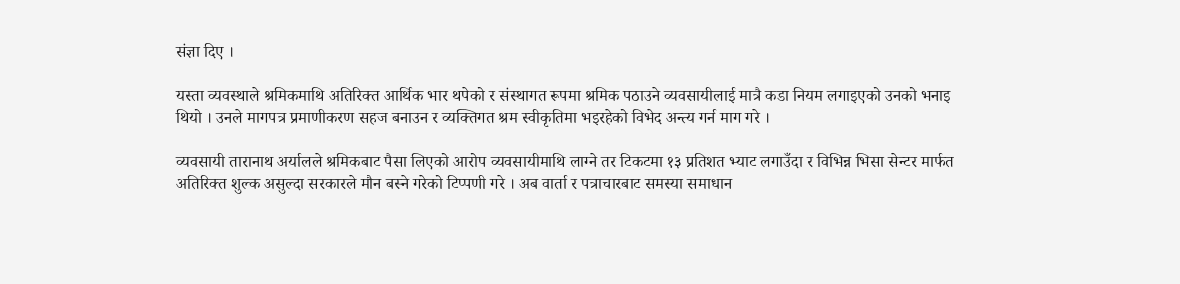संज्ञा दिए ।

यस्ता व्यवस्थाले श्रमिकमाथि अतिरिक्त आर्थिक भार थपेको र संस्थागत रूपमा श्रमिक पठाउने व्यवसायीलाई मात्रै कडा नियम लगाइएको उनको भनाइ थियो । उनले मागपत्र प्रमाणीकरण सहज बनाउन र व्यक्तिगत श्रम स्वीकृतिमा भइरहेको विभेद अन्त्य गर्न माग गरे ।

व्यवसायी तारानाथ अर्यालले श्रमिकबाट पैसा लिएको आरोप व्यवसायीमाथि लाग्ने तर टिकटमा १३ प्रतिशत भ्याट लगाउँदा र विभिन्न भिसा सेन्टर मार्फत अतिरिक्त शुल्क असुल्दा सरकारले मौन बस्ने गरेको टिप्पणी गरे । अब वार्ता र पत्राचारबाट समस्या समाधान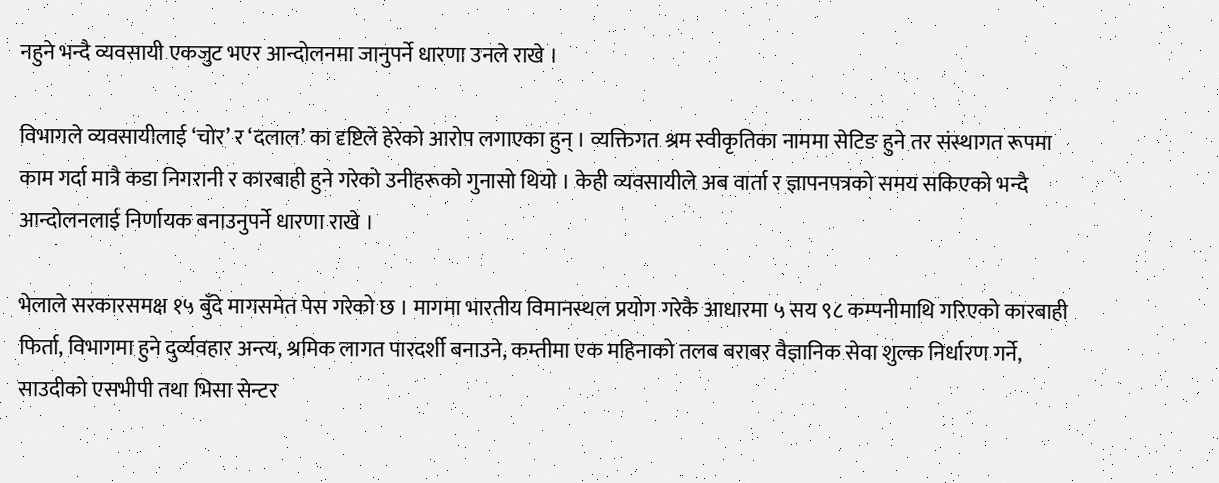नहुने भन्दै व्यवसायी एकजुट भएर आन्दोलनमा जानुपर्ने धारणा उनले राखे ।

विभागले व्यवसायीलाई ‘चोर’ र ‘दलाल’ का दृष्टिले हेरेको आरोप लगाएका हुन् । व्यक्तिगत श्रम स्वीकृतिका नाममा सेटिङ हुने तर संस्थागत रूपमा काम गर्दा मात्रै कडा निगरानी र कारबाही हुने गरेको उनीहरूको गुनासो थियो । केही व्यवसायीले अब वार्ता र ज्ञापनपत्रको समय सकिएको भन्दै आन्दोलनलाई निर्णायक बनाउनुपर्ने धारणा राखे ।

भेलाले सरकारसमक्ष १५ बुँदे मागसमेत पेस गरेको छ । मागमा भारतीय विमानस्थल प्रयोग गरेकै आधारमा ५ सय ९८ कम्पनीमाथि गरिएको कारबाही फिर्ता, विभागमा हुने दुर्व्यवहार अन्त्य, श्रमिक लागत पारदर्शी बनाउने, कम्तीमा एक महिनाको तलब बराबर वैज्ञानिक सेवा शुल्क निर्धारण गर्ने, साउदीको एसभीपी तथा भिसा सेन्टर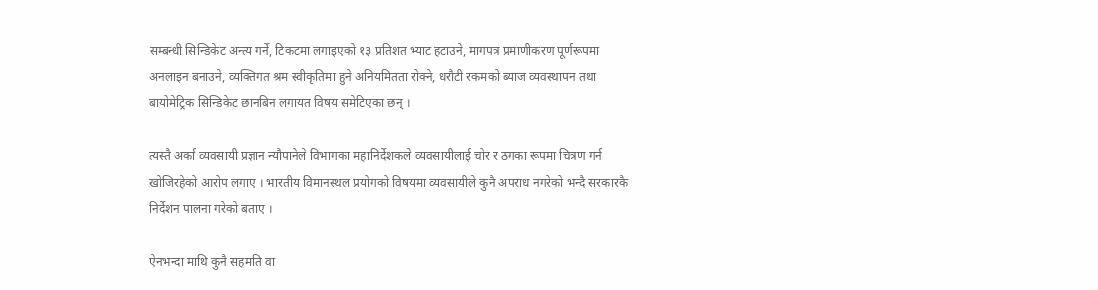सम्बन्धी सिन्डिकेट अन्त्य गर्ने, टिकटमा लगाइएको १३ प्रतिशत भ्याट हटाउने, मागपत्र प्रमाणीकरण पूर्णरूपमा अनलाइन बनाउने, व्यक्तिगत श्रम स्वीकृतिमा हुने अनियमितता रोक्ने, धरौटी रकमको ब्याज व्यवस्थापन तथा बायोमेट्रिक सिन्डिकेट छानबिन लगायत विषय समेटिएका छन् ।

त्यस्तै अर्का व्यवसायी प्रज्ञान न्यौपानेले विभागका महानिर्देशकले व्यवसायीलाई चोर र ठगका रूपमा चित्रण गर्न खोजिरहेको आरोप लगाए । भारतीय विमानस्थल प्रयोगको विषयमा व्यवसायीले कुनै अपराध नगरेको भन्दै सरकारकै निर्देशन पालना गरेको बताए ।

ऐनभन्दा माथि कुनै सहमति वा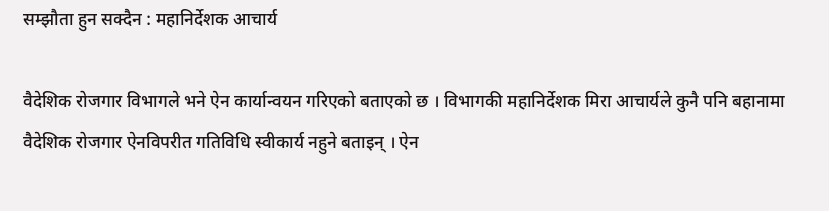सम्झौता हुन सक्दैन : महानिर्देशक आचार्य

वैदेशिक रोजगार विभागले भने ऐन कार्यान्वयन गरिएको बताएको छ । विभागकी महानिर्देशक मिरा आचार्यले कुनै पनि बहानामा वैदेशिक रोजगार ऐनविपरीत गतिविधि स्वीकार्य नहुने बताइन् । ऐन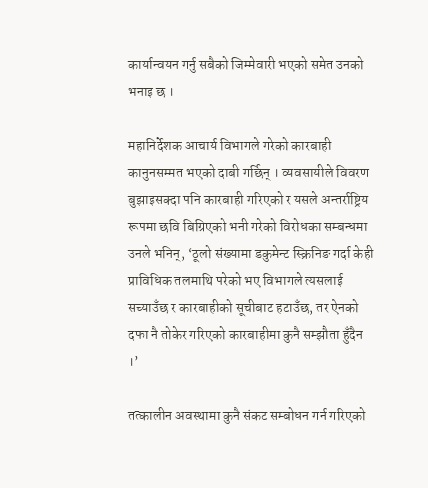कार्यान्वयन गर्नु सबैको जिम्मेवारी भएको समेत उनको भनाइ छ ।

महानिर्देशक आचार्य विभागले गरेको कारबाही कानुनसम्मत भएको दाबी गर्छिन् । व्यवसायीले विवरण बुझाइसक्दा पनि कारबाही गरिएको र यसले अन्तर्राष्ट्रिय रूपमा छवि बिग्रिएको भनी गरेको विरोधका सम्बन्धमा उनले भनिन्, ‘ठूलो संख्यामा डकुमेन्ट स्क्रिनिङ गर्दा केही प्राविधिक तलमाथि परेको भए विभागले त्यसलाई सच्याउँछ र कारबाहीको सूचीबाट हटाउँछ, तर ऐनको दफा नै तोकेर गरिएको कारबाहीमा कुनै सम्झौता हुँदैन ।’

तत्कालीन अवस्थामा कुनै संकट सम्बोधन गर्न गरिएको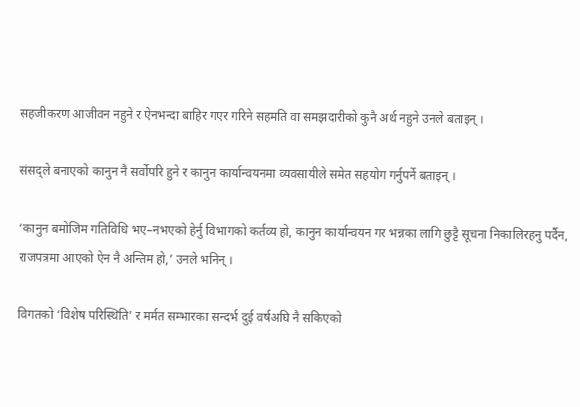सहजीकरण आजीवन नहुने र ऐनभन्दा बाहिर गएर गरिने सहमति वा समझदारीको कुनै अर्थ नहुने उनले बताइन् ।

संसद्ले बनाएको कानुन नै सर्वोपरि हुने र कानुन कार्यान्वयनमा व्यवसायीले समेत सहयोग गर्नुपर्ने बताइन् ।

‘कानुन बमोजिम गतिविधि भए–नभएको हेर्नु विभागको कर्तव्य हो, कानुन कार्यान्वयन गर भन्नका लागि छुट्टै सूचना निकालिरहनु पर्दैन, राजपत्रमा आएको ऐन नै अन्तिम हो,’ उनले भनिन् ।

विगतको ‘विशेष परिस्थिति’ र मर्मत सम्भारका सन्दर्भ दुई वर्षअघि नै सकिएको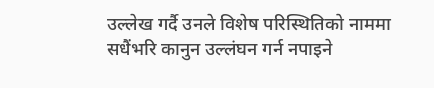उल्लेख गर्दै उनले विशेष परिस्थितिको नाममा सधैंभरि कानुन उल्लंघन गर्न नपाइने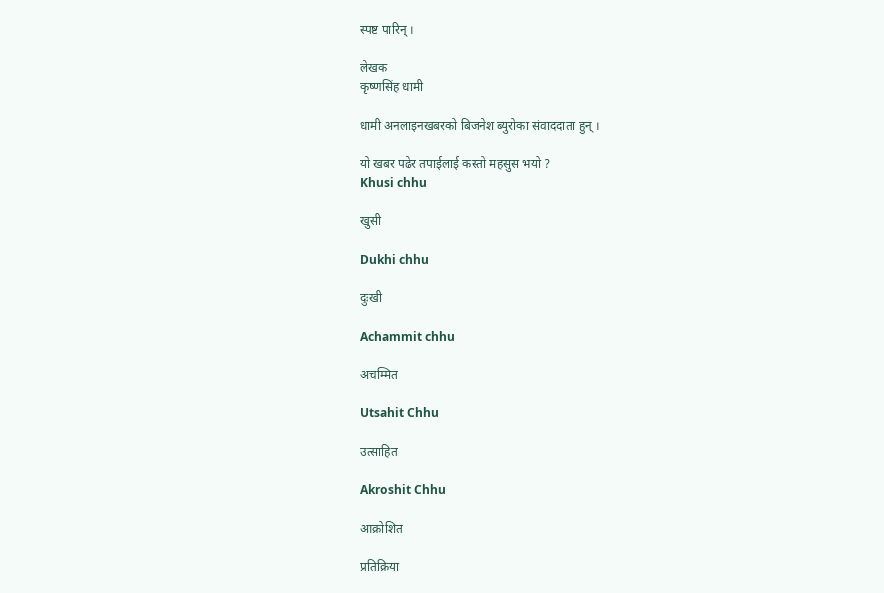स्पष्ट पारिन् ।

लेखक
कृष्णसिंह धामी

धामी अनलाइनखबरको बिजनेश ब्युरोका संवाददाता हुन् ।

यो खबर पढेर तपाईलाई कस्तो महसुस भयो ?
Khusi chhu

खुसी

Dukhi chhu

दुःखी

Achammit chhu

अचम्मित

Utsahit Chhu

उत्साहित

Akroshit Chhu

आक्रोशित

प्रतिक्रिया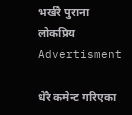भर्खरै पुराना लोकप्रिय
Advertisment

धेरै कमेन्ट गरिएका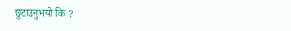छुटाउनुभयो कि ?